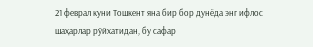21 феврал куни Тошкент яна бир бор дунёда энг ифлос шаҳарлар рўйхатидан, бу сафар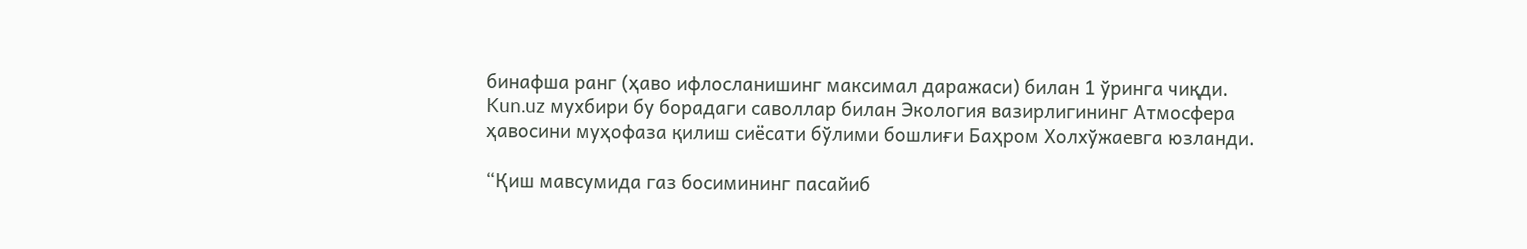бинафша ранг (ҳаво ифлосланишинг максимал даражаси) билан 1 ўринга чиқди. Kun.uz мухбири бу борадаги саволлар билан Экология вазирлигининг Атмосфера ҳавосини муҳофаза қилиш сиёсати бўлими бошлиғи Баҳром Холхўжаевга юзланди.

“Қиш мавсумида газ босимининг пасайиб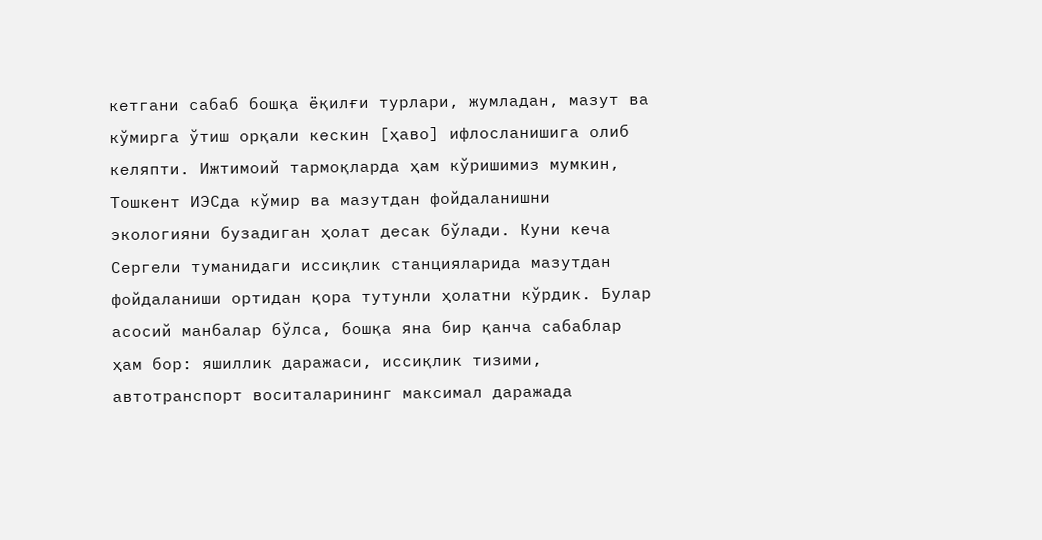кетгани сабаб бошқа ёқилғи турлари, жумладан, мазут ва кўмирга ўтиш орқали кескин [ҳаво] ифлосланишига олиб келяпти. Ижтимоий тармоқларда ҳам кўришимиз мумкин, Тошкент ИЭСда кўмир ва мазутдан фойдаланишни экологияни бузадиган ҳолат десак бўлади. Куни кеча Сергели туманидаги иссиқлик станцияларида мазутдан фойдаланиши ортидан қора тутунли ҳолатни кўрдик. Булар асосий манбалар бўлса, бошқа яна бир қанча сабаблар ҳам бор: яшиллик даражаси, иссиқлик тизими, автотранспорт воситаларининг максимал даражада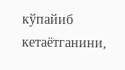кўпайиб кетаётганини,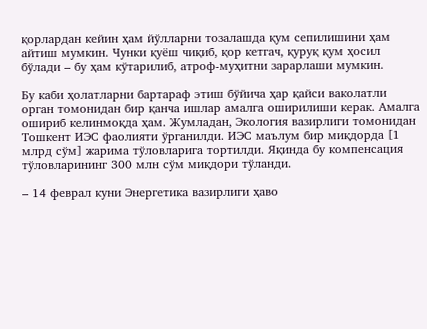қорлардан кейин ҳам йўлларни тозалашда қум сепилишини ҳам айтиш мумкин. Чунки қуёш чиқиб, қор кетгач, қуруқ қум ҳосил бўлади – бу ҳам кўтарилиб, атроф-муҳитни зарарлаши мумкин.

Бу каби ҳолатларни бартараф этиш бўйича ҳар қайси ваколатли орган томонидан бир қанча ишлар амалга оширилиши керак. Амалга ошириб келинмоқда ҳам. Жумладан, Экология вазирлиги томонидан Тошкент ИЭС фаолияти ўрганилди. ИЭС маълум бир миқдорда [1 млрд сўм] жарима тўловларига тортилди. Яқинда бу компенсация тўловларининг 300 млн сўм миқдори тўланди.

– 14 феврал куни Энергетика вазирлиги ҳаво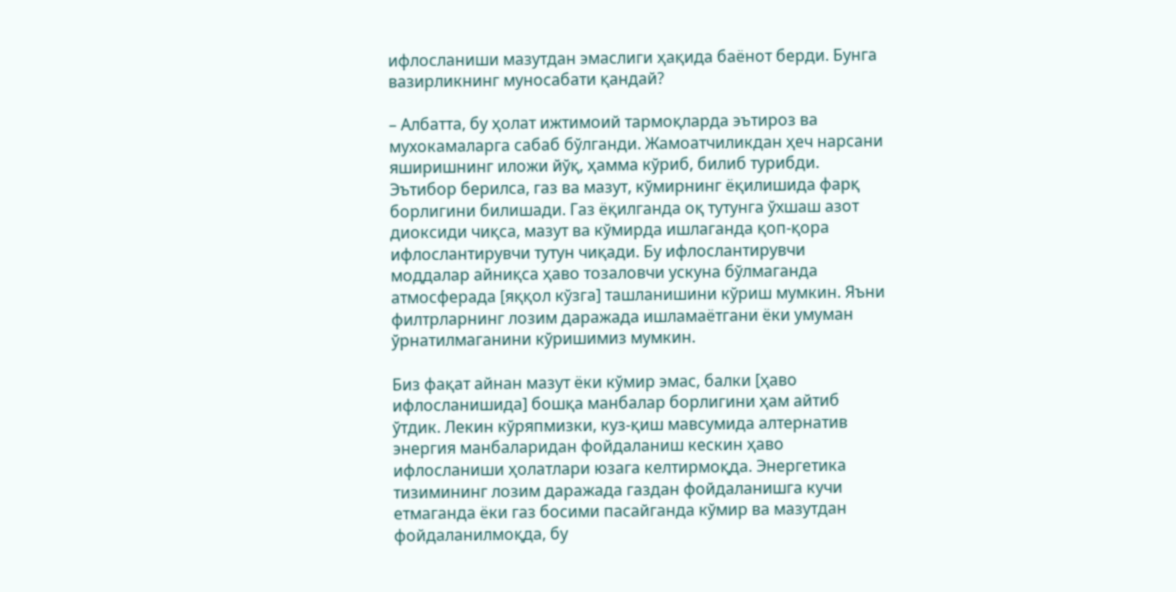ифлосланиши мазутдан эмаслиги ҳақида баёнот берди. Бунга вазирликнинг муносабати қандай?

– Албатта, бу ҳолат ижтимоий тармоқларда эътироз ва мухокамаларга сабаб бўлганди. Жамоатчиликдан ҳеч нарсани яширишнинг иложи йўқ, ҳамма кўриб, билиб турибди. Эътибор берилса, газ ва мазут, кўмирнинг ёқилишида фарқ борлигини билишади. Газ ёқилганда оқ тутунга ўхшаш азот диоксиди чиқса, мазут ва кўмирда ишлаганда қоп-қора ифлослантирувчи тутун чиқади. Бу ифлослантирувчи моддалар айниқса ҳаво тозаловчи ускуна бўлмаганда атмосферада [яққол кўзга] ташланишини кўриш мумкин. Яъни филтрларнинг лозим даражада ишламаётгани ёки умуман ўрнатилмаганини кўришимиз мумкин.

Биз фақат айнан мазут ёки кўмир эмас, балки [ҳаво ифлосланишида] бошқа манбалар борлигини ҳам айтиб ўтдик. Лекин кўряпмизки, куз-қиш мавсумида алтернатив энергия манбаларидан фойдаланиш кескин ҳаво ифлосланиши ҳолатлари юзага келтирмоқда. Энергетика тизимининг лозим даражада газдан фойдаланишга кучи етмаганда ёки газ босими пасайганда кўмир ва мазутдан фойдаланилмоқда, бу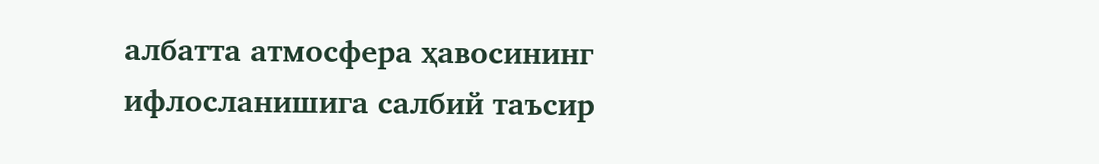албатта атмосфера ҳавосининг ифлосланишига салбий таъсир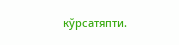кўрсатяпти.